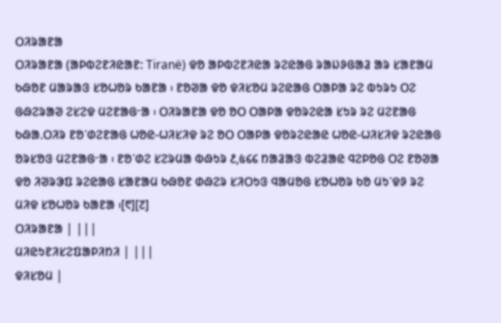ᱛᱤᱨᱟᱱᱟ
ᱛᱤᱨᱟᱱᱟ (ᱟᱞᱵᱮᱱᱤᱭᱟᱱ: Tiranë) ᱫᱚ ᱟᱞᱵᱮᱱᱤᱭᱟ ᱨᱮᱭᱟᱜ ᱨᱟᱡᱽᱜᱟᱲ ᱟᱨ ᱥᱟᱱᱟᱢ ᱠᱷᱚᱱ ᱢᱟᱨᱟᱝ ᱥᱚᱦᱚᱨ ᱠᱟᱱᱟ ᱾ ᱱᱚᱣᱟ ᱫᱚ ᱫᱤᱥᱚᱢ ᱨᱮᱭᱟᱜ ᱛᱟᱞᱟ ᱨᱮ ᱵᱩᱨᱩ ᱛᱮ ᱜᱷᱮᱨᱟᱣ ᱮᱥᱮᱫ ᱢᱮᱱᱟᱜᱼᱟ ᱾ ᱛᱤᱨᱟᱱᱟ ᱫᱚ ᱚᱛ ᱛᱟᱞᱟ ᱫᱚᱨᱮᱭᱟ ᱥᱩᱨ ᱨᱮ ᱢᱮᱱᱟᱜ ᱠᱷᱟᱹᱛᱤᱨ ᱱᱚᱸᱰᱮᱱᱟᱜ ᱦᱚᱭ-ᱦᱤᱥᱤᱫ ᱨᱮ ᱚᱛ ᱛᱟᱞᱟ ᱫᱚᱨᱮᱭᱟᱭ ᱦᱚᱭ-ᱦᱤᱥᱤᱫ ᱨᱮᱭᱟᱜ ᱚᱨᱥᱚᱝ ᱢᱮᱱᱟᱜᱼᱟ ᱾ ᱱᱚᱸᱰᱮ ᱥᱮᱨᱢᱟ ᱵᱷᱩᱨ ᱒,᱕᱔᱔ ᱴᱟᱲᱟᱝ ᱵᱮᱲᱟᱭ ᱧᱮᱞᱚᱜ ᱛᱮ ᱱᱚᱣᱟ ᱫᱚ ᱤᱣᱨᱳᱯ ᱨᱮᱭᱟᱜ ᱥᱟᱱᱟᱢ ᱠᱷᱚᱱ ᱰᱷᱮᱨ ᱥᱤᱛᱩᱝ ᱧᱟᱢᱚᱜ ᱥᱚᱦᱚᱨ ᱠᱚ ᱢᱩᱸᱫᱽ ᱨᱮ ᱢᱤᱫ ᱥᱚᱦᱚᱨ ᱠᱟᱱᱟ ᱾[᱖][᱗]
ᱛᱤᱨᱟᱱᱟ | |||
ᱢᱤᱭᱩᱱᱤᱥᱮᱯᱟᱞᱤᱴᱤ | |||
ᱫᱤᱥᱚᱢ |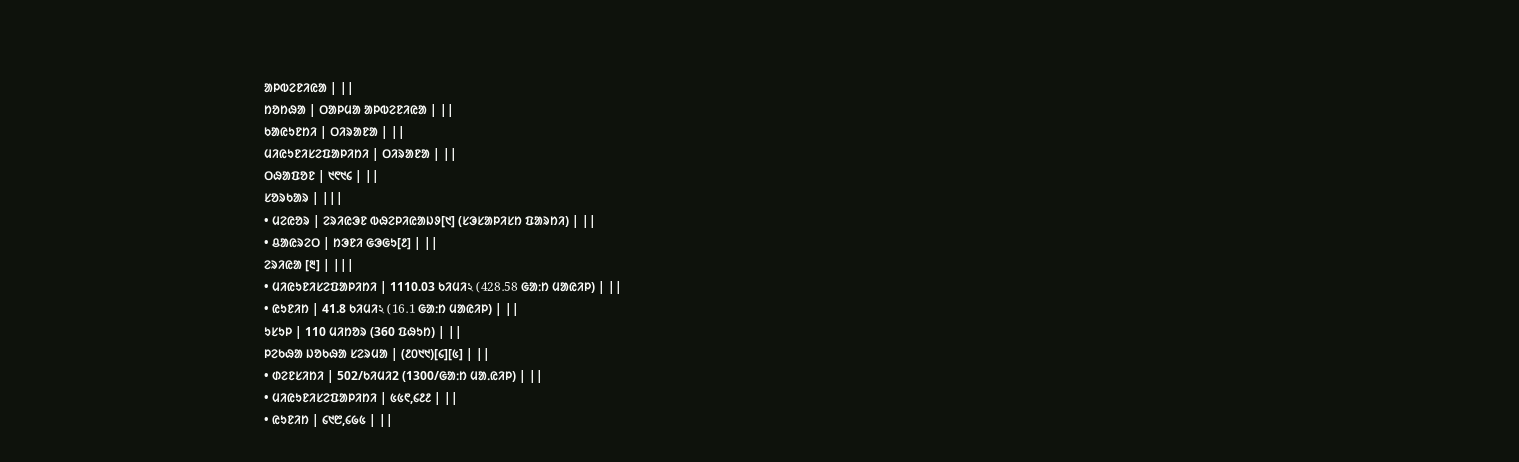ᱟᱞᱵᱮᱱᱤᱭᱟ | ||
ᱴᱚᱴᱷᱟ | ᱛᱟᱞᱢᱟ ᱟᱞᱵᱮᱱᱤᱭᱟ | ||
ᱠᱟᱭᱩᱱᱴᱤ | ᱛᱤᱨᱟᱱᱟ | ||
ᱢᱤᱭᱩᱱᱤᱥᱮᱯᱟᱞᱤᱴᱤ | ᱛᱤᱨᱟᱱᱟ | ||
ᱛᱷᱟᱯᱚᱱ | ᱑᱖᱑᱔ | ||
ᱥᱚᱨᱠᱟᱨ | |||
• ᱢᱮᱭᱚᱨ | ᱮᱨᱤᱭᱳᱱ ᱵᱷᱮᱞᱤᱭᱟᱡᱽ[᱑] (ᱥᱳᱥᱟᱞᱤᱥᱴ ᱯᱟᱨᱴᱤ) | ||
• ᱪᱟᱭᱨᱮᱛ | ᱴᱳᱱᱤ ᱜᱳᱜᱩ[᱒] | ||
ᱮᱨᱤᱭᱟ [᱓] | |||
• ᱢᱤᱭᱩᱱᱤᱥᱮᱯᱟᱞᱤᱴᱤ | 1110.03 ᱠᱤᱢᱤ২ (428.58 ᱜᱟᱺᱴ ᱢᱟᱭᱤᱞ) | ||
• ᱭᱩᱱᱤᱴ | 41.8 ᱠᱤᱢᱤ২ (16.1 ᱜᱟᱺᱴ ᱢᱟᱭᱤᱞ) | ||
ᱩᱥᱩᱞ | 110 ᱢᱤᱴᱚᱨ (360 ᱯᱷᱩᱴ) | ||
ᱞᱮᱠᱷᱟ ᱡᱚᱠᱷᱟ ᱥᱮᱨᱢᱟ | (᱒᱐᱑᱑)[᱔][᱕] | ||
• ᱰᱮᱱᱥᱤᱴᱤ | 502/ᱠᱤᱢᱤ2 (1300/ᱜᱟᱺᱴ ᱢᱟᱹᱭᱤᱞ) | ||
• ᱢᱤᱭᱩᱱᱤᱥᱮᱯᱟᱞᱤᱴᱤ | ᱕᱕᱖,᱔᱒᱒ | ||
• ᱭᱩᱱᱤᱴ | ᱔᱑᱘,᱔᱙᱕ | ||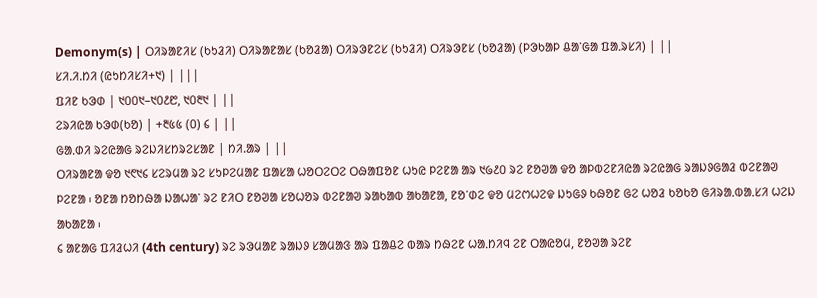Demonym(s) | ᱛᱤᱨᱟᱱᱤᱥ (ᱠᱩᱲᱤ) ᱛᱤᱨᱟᱱᱟᱥ (ᱠᱚᱲᱟ) ᱛᱤᱨᱳᱱᱮᱥ (ᱠᱩᱲᱤ) ᱛᱤᱨᱳᱱᱥ (ᱠᱚᱲᱟ) (ᱞᱳᱠᱟᱞ ᱪᱟᱸᱜᱟ ᱯᱟᱹᱨᱥᱤ) | ||
ᱥᱤ.ᱤ.ᱴᱤ (ᱭᱩᱴᱤᱥᱤ+᱑) | |||
ᱯᱤᱱ ᱠᱳᱰ | ᱑᱐᱐᱑–᱑᱐᱒᱘, ᱑᱐᱓᱑ | ||
ᱮᱨᱤᱭᱟ ᱠᱳᱰ(ᱠᱚ) | +᱓᱕᱕ (᱐) ᱔ | ||
ᱜᱟᱹᱰᱤ ᱨᱮᱭᱟᱜ ᱨᱮᱡᱤᱥᱴᱨᱮᱥᱟᱱ | ᱴᱤ.ᱟᱨ | ||
ᱛᱤᱨᱟᱱᱟ ᱫᱚ ᱑᱖᱑᱔ ᱥᱮᱨᱢᱟ ᱨᱮ ᱥᱩᱞᱮᱢᱟᱱ ᱯᱟᱥᱟ ᱦᱚᱛᱮᱛᱮ ᱛᱷᱟᱯᱚᱱ ᱦᱩᱭ ᱞᱮᱱᱟ ᱟᱨ ᱑᱙᱒᱐ ᱨᱮ ᱱᱚᱣᱟ ᱫᱚ ᱟᱞᱵᱮᱱᱤᱭᱟ ᱨᱮᱭᱟᱜ ᱨᱟᱡᱽᱜᱟᱲ ᱵᱮᱱᱟᱣ ᱞᱮᱱᱟ ᱾ ᱚᱱᱟ ᱴᱚᱴᱷᱟ ᱡᱟᱦᱟᱸ ᱨᱮ ᱱᱤᱛ ᱱᱚᱣᱟ ᱥᱚᱦᱚᱨ ᱵᱮᱱᱟᱣ ᱨᱟᱠᱟᱵ ᱟᱠᱟᱱᱟ, ᱱᱚᱸᱰᱮ ᱫᱚ ᱢᱮᱬᱦᱮᱫ ᱡᱩᱜᱽ ᱠᱷᱚᱱ ᱜᱮ ᱦᱚᱲ ᱠᱚᱠᱚ ᱜᱤᱨᱟᱹᱵᱟᱹᱥᱤ ᱦᱮᱡ ᱟᱠᱟᱱᱟ ᱾
᱔ ᱟᱱᱟᱜ ᱯᱤᱲᱦᱤ (4th century) ᱨᱮ ᱨᱳᱢᱟᱱ ᱨᱟᱡᱽ ᱥᱟᱢᱟᱝ ᱟᱨ ᱯᱟᱪᱮ ᱵᱟᱨ ᱴᱷᱮᱱ ᱦᱟᱹᱴᱤᱧ ᱮᱱ ᱛᱟᱭᱚᱢ, ᱱᱚᱣᱟ ᱨᱮᱱ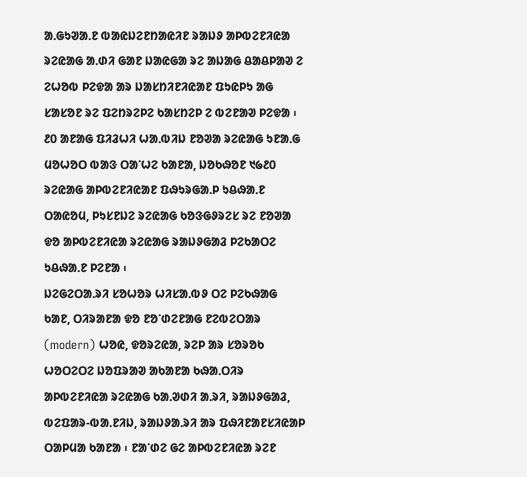ᱟᱹᱜᱩᱣᱟᱹᱱ ᱵᱟᱭᱡᱮᱱᱴᱟᱭᱤᱱ ᱨᱟᱡᱽ ᱟᱞᱵᱮᱱᱤᱭᱟ ᱨᱮᱭᱟᱜ ᱟᱹᱰᱤ ᱜᱟᱱ ᱡᱟᱭᱜᱟ ᱨᱮ ᱟᱡᱟᱜ ᱪᱟᱪᱞᱟᱣ ᱮ ᱮᱦᱚᱵ ᱞᱮᱫᱟ ᱟᱨ ᱡᱟᱥᱴᱤᱱᱤᱭᱟᱱ ᱯᱩᱭᱞᱩ ᱟᱜ ᱥᱟᱥᱚᱱ ᱨᱮ ᱯᱮᱴᱨᱮᱞᱮ ᱠᱟᱥᱴᱮᱞ ᱮ ᱵᱮᱱᱟᱣ ᱞᱮᱫᱟ ᱾ ᱒᱐ ᱟᱱᱟᱜ ᱯᱤᱲᱦᱤ ᱦᱟᱹᱵᱤᱡ ᱱᱚᱣᱟ ᱨᱮᱭᱟᱜ ᱩᱱᱟᱹᱜ ᱢᱚᱦᱚᱛ ᱵᱟᱝ ᱛᱟᱸᱦᱮ ᱠᱟᱱᱟ, ᱡᱚᱠᱷᱚᱱ ᱑᱙᱒᱐ ᱨᱮᱭᱟᱜ ᱟᱞᱵᱮᱱᱤᱭᱟᱱ ᱯᱷᱩᱨᱜᱟᱹᱞ ᱩᱪᱷᱟᱹᱱ ᱛᱟᱭᱚᱢ, ᱞᱩᱥᱱᱡᱮ ᱨᱮᱭᱟᱜ ᱠᱚᱝᱜᱽᱨᱮᱥ ᱨᱮ ᱱᱚᱣᱟ ᱫᱚ ᱟᱞᱵᱮᱱᱤᱭᱟ ᱨᱮᱭᱟᱜ ᱨᱟᱡᱽᱜᱟᱲ ᱞᱮᱠᱟᱛᱮ ᱩᱪᱷᱟᱹᱱ ᱞᱮᱱᱟ ᱾
ᱡᱮᱜᱮᱛᱟᱹᱨᱤ ᱥᱚᱦᱚᱨ ᱦᱤᱥᱟᱹᱵᱽ ᱛᱮ ᱞᱮᱠᱷᱟᱜ ᱠᱟᱱ, ᱛᱤᱨᱟᱱᱟ ᱫᱚ ᱱᱚᱸᱰᱮᱱᱟᱜ ᱱᱮᱵᱮᱛᱟᱨ (modern) ᱦᱚᱭ, ᱫᱚᱨᱮᱭᱟ, ᱨᱮᱞ ᱟᱨ ᱥᱚᱨᱚᱠ ᱦᱚᱛᱮᱛᱮ ᱡᱚᱯᱨᱟᱣ ᱟᱠᱟᱱᱟ ᱠᱷᱟᱹᱛᱤᱨ ᱟᱞᱵᱮᱱᱤᱭᱟ ᱨᱮᱭᱟᱜ ᱠᱟᱹᱣᱰᱤ ᱟᱹᱨᱤ, ᱨᱟᱡᱽᱜᱟᱲ, ᱵᱮᱯᱟᱨ-ᱵᱟᱹᱱᱤᱡ, ᱨᱟᱡᱽᱟᱹᱨᱤ ᱟᱨ ᱯᱷᱤᱱᱟᱱᱥᱤᱭᱟᱞ ᱛᱟᱞᱢᱟ ᱠᱟᱱᱟ ᱾ ᱱᱟᱸᱰᱮ ᱜᱮ ᱟᱞᱵᱮᱱᱤᱭᱟ ᱨᱮᱱ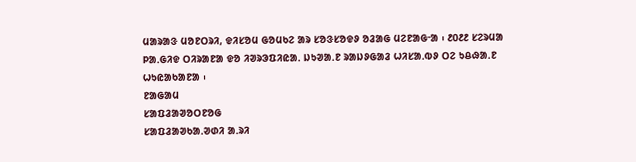ᱢᱟᱨᱟᱝ ᱢᱚᱱᱛᱨᱤ, ᱫᱤᱥᱚᱢ ᱜᱚᱢᱠᱮ ᱟᱨ ᱥᱚᱝᱥᱚᱫᱽ ᱚᱲᱟᱜ ᱢᱮᱱᱟᱜᱼᱟ ᱾ ᱒᱐᱒᱒ ᱥᱮᱨᱢᱟ ᱞᱟᱹᱜᱤᱫ ᱛᱤᱨᱟᱱᱟ ᱫᱚ ᱤᱣᱨᱳᱯᱤᱭᱟᱹ ᱡᱩᱣᱟᱹᱱ ᱨᱟᱡᱽᱜᱟᱲ ᱦᱤᱥᱟᱹᱵᱽ ᱛᱮ ᱩᱪᱷᱟᱹᱱ ᱦᱩᱭᱟᱠᱟᱱᱟ ᱾
ᱱᱟᱜᱟᱢ
ᱥᱟᱯᱲᱟᱣᱚᱛᱱᱚᱜ
ᱥᱟᱯᱲᱟᱣᱠᱟᱹᱣᱰᱤ ᱟᱹᱨᱤ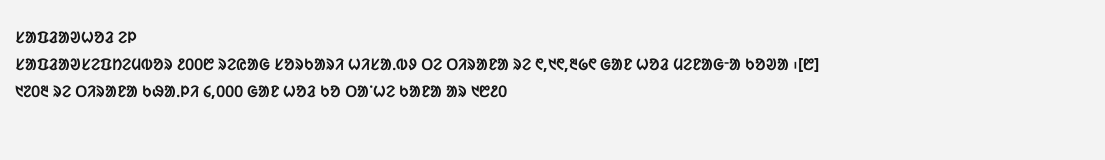ᱥᱟᱯᱲᱟᱣᱦᱚᱲ ᱮᱞ
ᱥᱟᱯᱲᱟᱣᱥᱮᱯᱴᱮᱢᱵᱚᱨ ᱒᱐᱐᱘ ᱨᱮᱭᱟᱜ ᱥᱚᱨᱠᱟᱨᱤ ᱦᱤᱥᱟᱹᱵᱽ ᱛᱮ ᱛᱤᱨᱟᱱᱟ ᱨᱮ ᱖,᱑᱖,᱓᱙᱖ ᱜᱟᱱ ᱦᱚᱲ ᱢᱮᱱᱟᱜᱼᱟ ᱠᱚᱣᱟ ᱾[᱘]
᱑᱗᱐᱓ ᱨᱮ ᱛᱤᱨᱟᱱᱟ ᱠᱷᱟᱹᱞᱤ ᱔,᱐᱐᱐ ᱜᱟᱱ ᱦᱚᱲ ᱠᱚ ᱛᱟᱸᱦᱮ ᱠᱟᱱᱟ ᱟᱨ ᱑᱘᱒᱐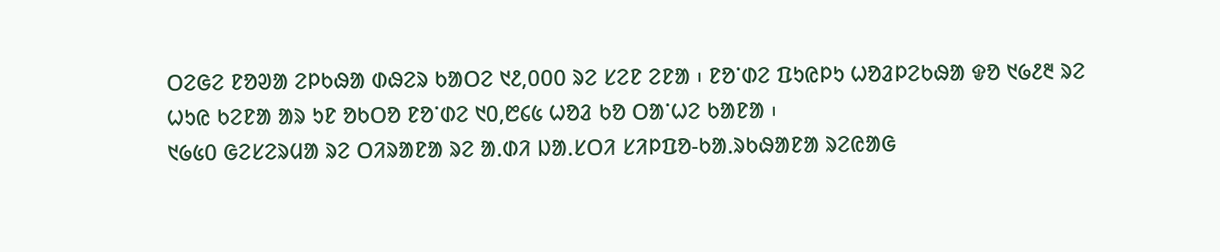ᱛᱮᱜᱮ ᱱᱚᱣᱟ ᱮᱞᱠᱷᱟ ᱰᱷᱮᱨ ᱠᱟᱛᱮ ᱑᱒,᱐᱐᱐ ᱨᱮ ᱥᱮᱱ ᱮᱱᱟ ᱾ ᱱᱚᱸᱰᱮ ᱯᱩᱭᱞᱩ ᱦᱚᱲᱞᱮᱠᱷᱟ ᱫᱚ ᱑᱙᱒᱓ ᱨᱮ ᱦᱩᱭ ᱠᱮᱱᱟ ᱟᱨ ᱩᱱ ᱚᱠᱛᱚ ᱱᱚᱸᱰᱮ ᱑᱐,᱘᱔᱕ ᱦᱚᱲ ᱠᱚ ᱛᱟᱸᱦᱮ ᱠᱟᱱᱟ ᱾
᱑᱙᱕᱐ ᱜᱮᱥᱮᱨᱢᱟ ᱨᱮ ᱛᱤᱨᱟᱱᱟ ᱨᱮ ᱟᱹᱰᱤ ᱡᱟᱹᱥᱛᱤ ᱥᱤᱞᱯᱚ-ᱠᱟᱹᱨᱠᱷᱟᱱᱟ ᱨᱮᱭᱟᱜ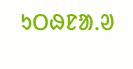ᱩᱛᱷᱱᱟᱹᱣ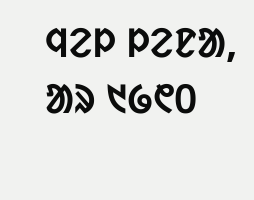ᱧᱮᱞ ᱞᱮᱱᱟ, ᱟᱨ ᱑᱙᱖᱐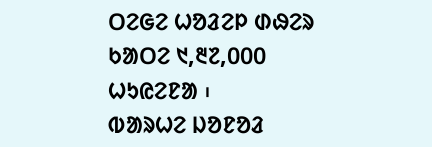ᱛᱮᱜᱮ ᱦᱚᱲᱮᱞ ᱰᱷᱮᱨ ᱠᱟᱛᱮ ᱑,᱓᱗,᱐᱐᱐ ᱦᱩᱭᱮᱱᱟ ᱾
ᱵᱟᱨᱦᱮ ᱡᱚᱱᱚᱲ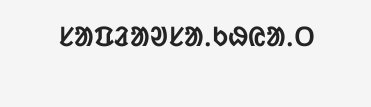ᱥᱟᱯᱲᱟᱣᱥᱟᱹᱠᱷᱭᱟᱹᱛ